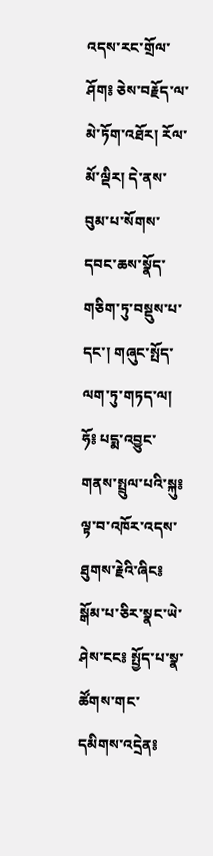འདས་རང་གྲོལ་ཤོག༔ ཅེས་བརྗོད་ལ་མེ་ཏོག་འཐོར། རོལ་མོ་ལྡིར། དེ་ནས་བུམ་པ་སོགས་དབང་ཆས་སྣོད་གཅིག་ཏུ་བསྡུས་པ་དང་། གཞུང་སྤོད་ལག་ཏུ་གཏད་ལ། ཧོ༔ པདྨ་འབྱུང་གནས་སྤྲུལ་པའི་སྐུ༔ ལྟ་བ་འཁོར་འདས་ཐུགས་རྗེའི་ཞིང༔ སྒོམ་པ་ཅིར་སྣང་ཡེ་ཤེས་ངང༔ སྤྱོད་པ་སྣ་ཚོགས་གང་དམིགས་འདྲེན༔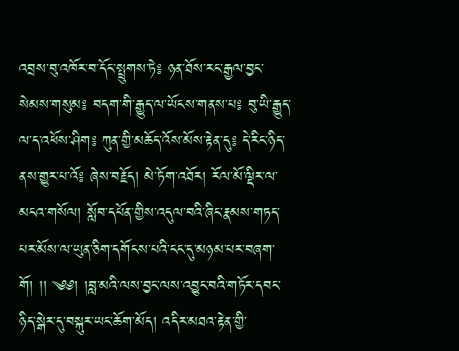འབྲས་བུ་འཁོར་བ་དོང་སྤྲུགས་ཏེ༔ ཉན་ཐོས་རང་རྒྱལ་བྱང་སེམས་གསུམ༔ བདག་གི་རྒྱུད་ལ་ཡོངས་གནས་པ༔ བུ་ཡི་རྒྱུད་ལ་ད་འཕོས་ཤིག༔ ཀུན་གྱི་མཆོད་འོས་མོས་རྟེན་དུ༔ དེ་རིང་ཉིད་ནས་གྱུར་པ་འོ༔ ཞེས་བརྗོད། མེ་ཏོག་འཐོར། རོལ་མོ་ལྡིར་ལ་མངའ་གསོལ། སློབ་དཔོན་གྱིས་འདུལ་བའི་ཞིང་རྣམས་གཏད་པར་མོས་ལ་ཡུན་ཅིག་དགོངས་པའི་ངང་དུ་མཉམ་པར་བཞག་གོ། །། ༄༅། །བླ་མའི་ལས་བྱང་ལས་འབྱུང་བའི་གཏོར་དབང་ཉིད་སྒེར་དུ་བསྐུར་ཡང་ཆོག་མོད། འདིར་མཐའ་རྟེན་གྱི་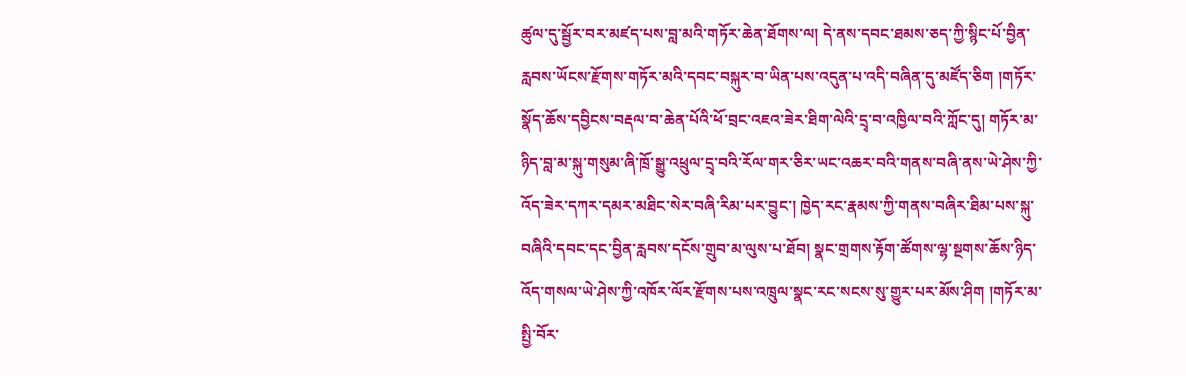ཚུལ་དུ་སྦྱོར་བར་མཛད་པས་བླ་མའི་གཏོར་ཆེན་ཐོགས་ལ། དེ་ནས་དབང་ཐམས་ཅད་ཀྱི་སྙིང་པོ་བྱིན་རླབས་ཡོངས་རྫོགས་གཏོར་མའི་དབང་བསྐུར་བ་ཡིན་པས་འདུན་པ་འདི་བཞིན་དུ་མཛོད་ཅིག །གཏོར་སྣོད་ཆོས་དབྱིངས་བརྡལ་བ་ཆེན་པོའི་ཕོ་བྲང་འཇའ་ཟེར་ཐིག་ལེའི་དྲྭ་བ་འཁྱིལ་བའི་ཀློང་དུ། གཏོར་མ་ཉིད་བླ་མ་སྐུ་གསུམ་ཞི་ཁྲོ་སྒྱུ་འཕྲུལ་དྲྭ་བའི་རོལ་གར་ཅིར་ཡང་འཆར་བའི་གནས་བཞི་ནས་ཡེ་ཤེས་ཀྱི་འོད་ཟེར་དཀར་དམར་མཐིང་སེར་བཞི་རིམ་པར་བྱུང་། ཁྱེད་རང་རྣམས་ཀྱི་གནས་བཞིར་ཐིམ་པས་སྐུ་བཞིའི་དབང་དང་བྱིན་རླབས་དངོས་གྲུབ་མ་ལུས་པ་ཐོབ། སྣང་གྲགས་རྟོག་ཚོགས་ལྷ་སྔགས་ཆོས་ཉིད་འོད་གསལ་ཡེ་ཤེས་ཀྱི་འཁོར་ལོར་རྫོགས་པས་འཁྲུལ་སྣང་རང་སངས་སུ་གྱུར་པར་མོས་ཤིག །གཏོར་མ་སྤྱི་བོར་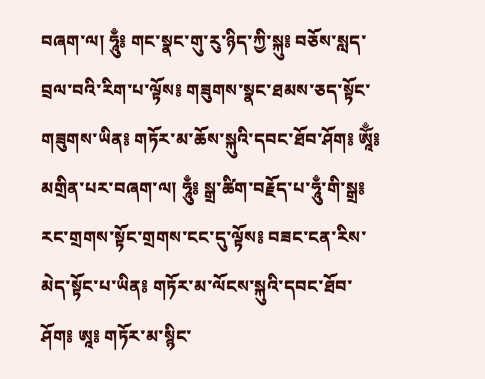བཞག་ལ། ཧཱུྃ༔ གང་སྣང་གུ་རུ་ཉིད་ཀྱི་སྐུ༔ བཅོས་སླད་བྲལ་བའི་རིག་པ་ལྟོས༔ གཟུགས་སྣང་ཐམས་ཅད་སྟོང་གཟུགས་ཡིན༔ གཏོར་མ་ཆོས་སྐུའི་དབང་ཐོབ་ཤོག༔ ཨཱོྃ༔ མགྲིན་པར་བཞག་ལ། ཧཱུྃ༔ སྒྲ་ཚིག་བརྗོད་པ་ཧཱུྃ་གི་སྒྲ༔ རང་གྲགས་སྟོང་གྲགས་ངང་དུ་ལྟོས༔ བཟང་ངན་རིས་མེད་སྟོང་པ་ཡིན༔ གཏོར་མ་ལོངས་སྐུའི་དབང་ཐོབ་ཤོག༔ ཨཱ༔ གཏོར་མ་སྙིང་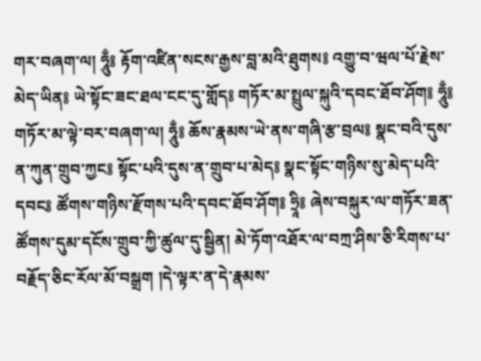གར་བཞག་ལ། ཧཱུྃ༔ རྟོག་འཛིན་སངས་རྒྱས་བླ་མའི་ཐུགས༔ འགྱུ་བ་ཝལ་པོ་རྗེས་མེད་ཡིན༔ ཡེ་སྟོང་ཟང་ཐལ་ངང་དུ་གློད༔ གཏོར་མ་སྤྲུལ་སྐུའི་དབང་ཐོབ་ཤོག༔ ཧཱུྃ༔ གཏོར་མ་ལྟེ་བར་བཞག་ལ། ཧཱུྃ༔ ཆོས་རྣམས་ཡེ་ནས་གཞི་རྩ་བྲལ༔ སྣང་བའི་དུས་ན་ཀུན་གྲུབ་ཀྱང༔ སྟོང་པའི་དུས་ན་གྲུབ་པ་མེད༔ སྣང་སྟོང་གཉིས་སུ་མེད་པའི་དབང༔ ཚོགས་གཉིས་རྫོགས་པའི་དབང་ཐོབ་ཤོག༔ ཧྲཱི༔ ཞེས་བསྐུར་ལ་གཏོར་ཟན་ཚོགས་དུམ་དངོས་གྲུབ་ཀྱི་ཚུལ་དུ་སྦྱིན། མེ་ཏོག་འཐོར་ལ་བཀྲ་ཤིས་ཅི་རིགས་པ་བརྗོད་ཅིང་རོལ་མོ་བསྒྲག །དེ་ལྟར་ན་དེ་རྣམས་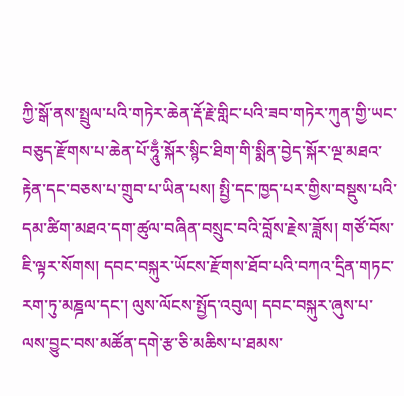ཀྱི་སྒོ་ནས་སྤྲུལ་པའི་གཏེར་ཆེན་རྡོ་རྗེ་གླིང་པའི་ཟབ་གཏེར་ཀུན་གྱི་ཡང་བཅུད་རྫོགས་པ་ཆེན་པོ་ཧཱུྃ་སྐོར་སྙིང་ཐིག་གི་སྨིན་བྱེད་སྐོར་ལྔ་མཐའ་རྟེན་དང་བཅས་པ་གྲུབ་པ་ཡིན་པས། སྤྱི་དང་ཁྱད་པར་གྱིས་བསྡུས་པའི་དམ་ཚིག་མཐའ་དག་ཚུལ་བཞིན་བསྲུང་བའི་བློས་རྗེས་ཟློས། གཙོ་བོས་ཇི་ལྟར་སོགས། དབང་བསྐུར་ཡོངས་རྫོགས་ཐོབ་པའི་བཀའ་དྲིན་གཏང་རག་ཏུ་མཎྜལ་དང་། ལུས་ལོངས་སྤྱོད་འབུལ། དབང་བསྐུར་ཞུས་པ་ལས་བྱུང་བས་མཚོན་དགེ་རྩ་ཅི་མཆིས་པ་ཐམས་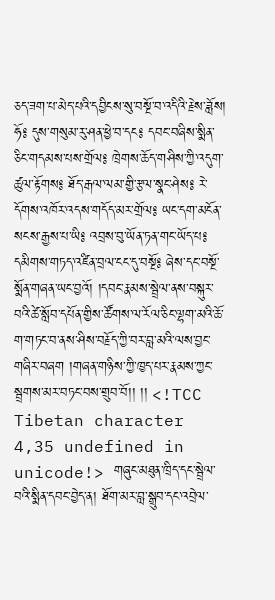ཅད་ཟག་པ་མེད་པའི་དབྱིངས་སུ་བསྔོ་བ་འདིའི་རྗེས་ཟློས། ཧོ༔ དུས་གསུམ་རུ་ཤན་ཕྱེ་བ་དང༔ དབང་བཞིས་སྨིན་ཅིང་གདམས་པས་གྲོལ༔ ཁྲེགས་ཆོད་གཤིས་ཀྱི་འདུག་ཚུལ་རྟོགས༔ ཐོད་རྒལ་ལམ་གྱི་རྩལ་སྣང་ཤེས༔ རེ་དོགས་འཁོར་འདས་གདོད་མར་གྲོལ༔ ཡང་དག་མངོན་སངས་རྒྱས་པ་ཡི༔ འབྲས་བུ་ཡོན་ཏན་གང་ཡོད་པ༔ དམིགས་གཏད་འཛིན་བྲལ་ངང་དུ་བསྔོ༔ ཞེས་དང་བསྔོ་སྨོན་གཞན་ཡང་བྱའོ། །དབང་རྣམས་སྦྲེལ་ནས་བསྐུར་བའི་ཚེ་སློབ་དཔོན་གྱིས་ཚོགས་ལ་རོལ་ཅིང་ལྷག་མའི་ཆོ་ག་གཏང་བ་ནས་ཤིས་བརྗོད་ཀྱི་བར་བླ་མའི་ལས་བྱང་གཞིར་བཞག །གཞན་གཉིས་ཀྱི་ཁྱད་པར་རྣམས་ཀྱང་སྦྲགས་མར་བཏང་བས་གྲུབ་བོ།། །། <!TCC Tibetan character 4,35 undefined in unicode!> གཞུང་མཐུན་ཁྲིད་དང་སྦྲེལ་བའི་སྨིན་དབང་བྱེད་ན། ཐོག་མར་བླ་སྒྲུབ་དང་འབྲེལ་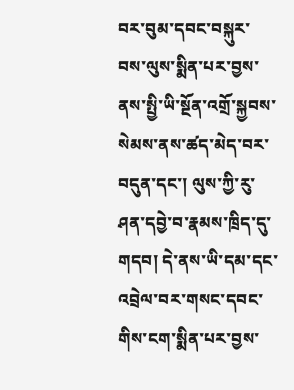བར་བུམ་དབང་བསྐུར་བས་ལུས་སྨིན་པར་བྱས་ནས་སྤྱི་ཡི་སྔོན་འགྲོ་སྐྱབས་སེམས་ནས་ཚད་མེད་བར་བདུན་དང་། ལུས་ཀྱི་རུ་ཤན་དབྱེ་བ་རྣམས་ཁྲིད་དུ་གདབ། དེ་ནས་ཡི་དམ་དང་འབྲེལ་བར་གསང་དབང་གིས་ངག་སྨིན་པར་བྱས་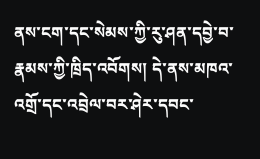ནས་ངག་དང་སེམས་ཀྱི་རུ་ཤན་དབྱེ་བ་རྣམས་ཀྱི་ཁྲིད་འབོགས། དེ་ནས་མཁའ་འགྲོ་དང་འབྲེལ་བར་ཤེར་དབང་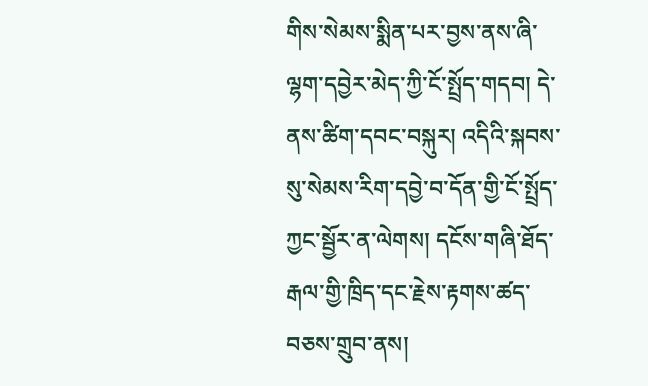གིས་སེམས་སྨིན་པར་བྱས་ནས་ཞི་ལྷག་དབྱེར་མེད་ཀྱི་ངོ་སྤྲོད་གདབ། དེ་ནས་ཚིག་དབང་བསྐུར། འདིའི་སྐབས་སུ་སེམས་རིག་དབྱེ་བ་དོན་གྱི་ངོ་སྤྲོད་ཀྱང་སྦྱོར་ན་ལེགས། དངོས་གཞི་ཐོད་རྒལ་གྱི་ཁྲིད་དང་རྗེས་རྟགས་ཚད་བཅས་གྲུབ་ནས།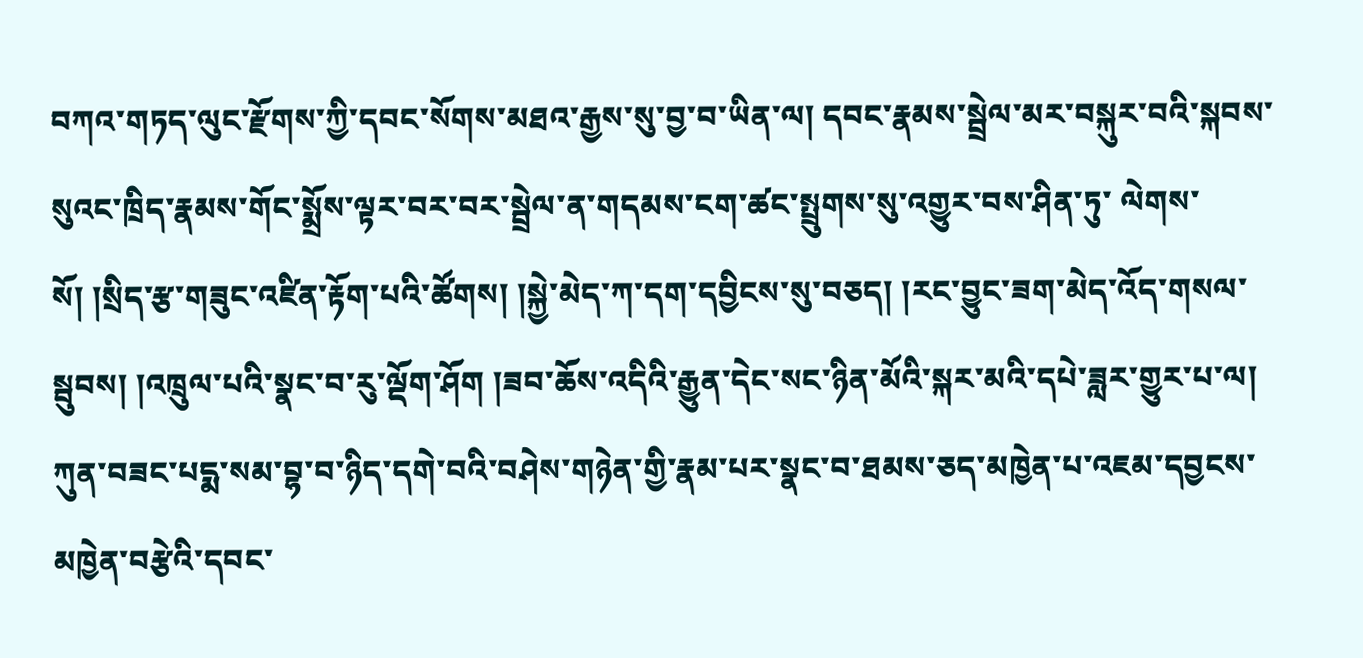བཀའ་གཏད་ལུང་རྫོགས་ཀྱི་དབང་སོགས་མཐའ་རྒྱས་སུ་བྱ་བ་ཡིན་ལ། དབང་རྣམས་སྦྲེལ་མར་བསྐུར་བའི་སྐབས་སུའང་ཁྲིད་རྣམས་གོང་སྨྲོས་ལྟར་བར་བར་སྦྲེལ་ན་གདམས་ངག་ཚང་སྤྲུགས་སུ་འགྱུར་བས་ཤིན་ཏུ་ ལེགས་སོ། །སྲིད་རྩ་གཟུང་འཛིན་རྟོག་པའི་ཚོགས། །སྐྱེ་མེད་ཀ་དག་དབྱིངས་སུ་བཅད། །རང་བྱུང་ཟག་མེད་འོད་གསལ་སྦུབས། །འཁྲུལ་པའི་སྣང་བ་རུ་ལྡོག་ཤོག །ཟབ་ཆོས་འདིའི་རྒྱུན་དེང་སང་ཉིན་མོའི་སྐར་མའི་དཔེ་ཟླར་གྱུར་པ་ལ། ཀུན་བཟང་པདྨ་སམ་བྷ་བ་ཉིད་དགེ་བའི་བཤེས་གཉེན་གྱི་རྣམ་པར་སྣང་བ་ཐམས་ཅད་མཁྱེན་པ་འཇམ་དབྱངས་མཁྱེན་བརྩེའི་དབང་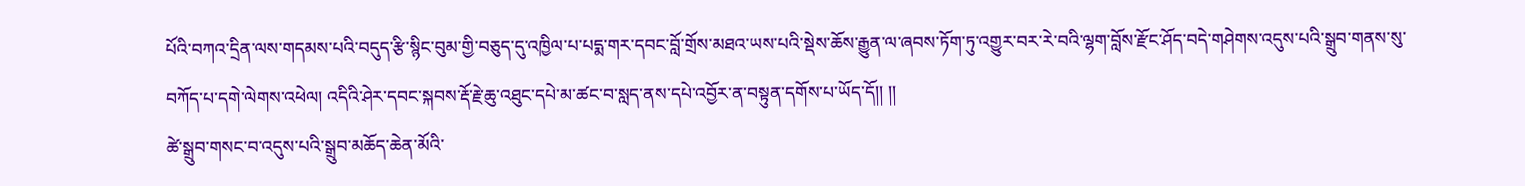པོའི་བཀའ་དྲིན་ལས་གདམས་པའི་བདུད་རྩི་སྙིང་བུམ་གྱི་བཅུད་དུ་འཁྱིལ་པ་པདྨ་གར་དབང་བློ་གྲོས་མཐའ་ཡས་པའི་སྡེས་ཆོས་རྒྱུན་ལ་ཞབས་ཏོག་ཏུ་འགྱུར་བར་རེ་བའི་ལྷག་བློས་རྫོང་ཤོད་བདེ་གཤེགས་འདུས་པའི་སྒྲུབ་གནས་སུ་བཀོད་པ་དགེ་ལེགས་འཕེལ། འདིའི་ཤེར་དབང་སྐབས་རྡོ་རྗེ་ཆུ་འཐུང་དཔེ་མ་ཚང་བ་སླད་ནས་དཔེ་འབྱོར་ན་བསྟུན་དགོས་པ་ཡོད་དོ།། །།
ཚེ་སྒྲུབ་གསང་བ་འདུས་པའི་སྒྲུབ་མཆོད་ཆེན་མོའི་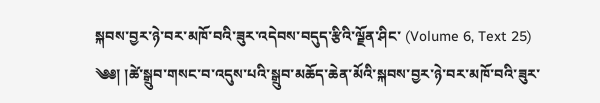སྐབས་བྱར་ཉེ་བར་མཁོ་བའི་ཟུར་འདེབས་བདུད་རྩིའི་ལྗོན་ཤིང་ (Volume 6, Text 25)
༄༅། །ཚེ་སྒྲུབ་གསང་བ་འདུས་པའི་སྒྲུབ་མཆོད་ཆེན་མོའི་སྐབས་བྱར་ཉེ་བར་མཁོ་བའི་ཟུར་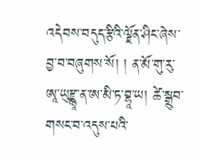འདེབས་བདུད་རྩིའི་ལྗོན་ཤིང་ཞེས་བྱ་བ་བཞུགས་སོ། ། ན་མོ་གུ་རུ་ཨཱ་ཡུརྫྙཱ་ན་ཨ་མི་ཏ་བྷཱ་ཡ། ཚེ་སྒྲུབ་གསང་བ་འདུས་པའི་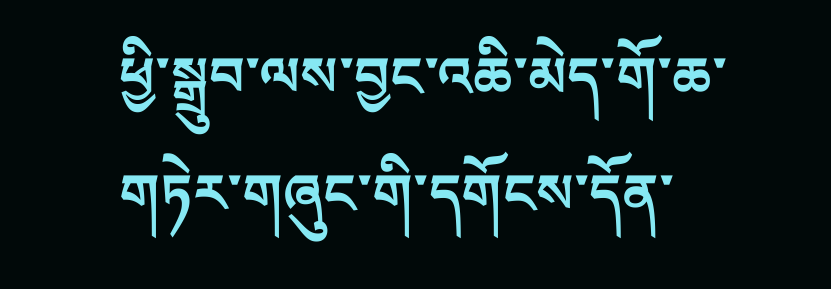ཕྱི་སྒྲུབ་ལས་བྱང་འཆི་མེད་གོ་ཆ་གཏེར་གཞུང་གི་དགོངས་དོན་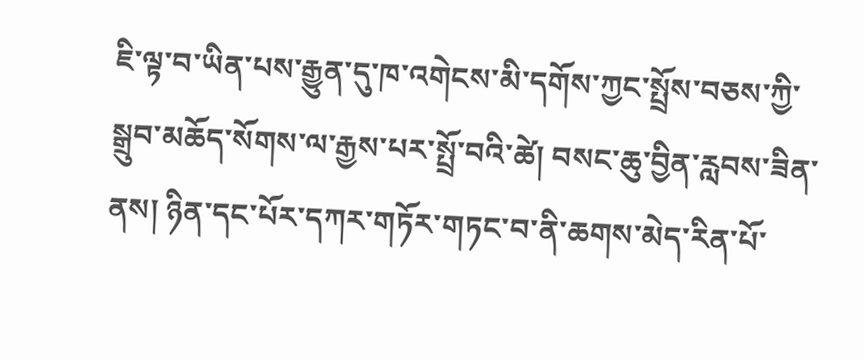ཇི་ལྟ་བ་ཡིན་པས་རྒྱུན་དུ་ཁ་འགེངས་མི་དགོས་ཀྱང་སྤྲོས་བཅས་ཀྱི་སྒྲུབ་མཆོད་སོགས་ལ་རྒྱས་པར་སྤྲོ་བའི་ཚེ། བསང་ཆུ་བྱིན་རླབས་ཟིན་ནས། ཉིན་དང་པོར་དཀར་གཏོར་གཏང་བ་ནི་ཆགས་མེད་རིན་པོ་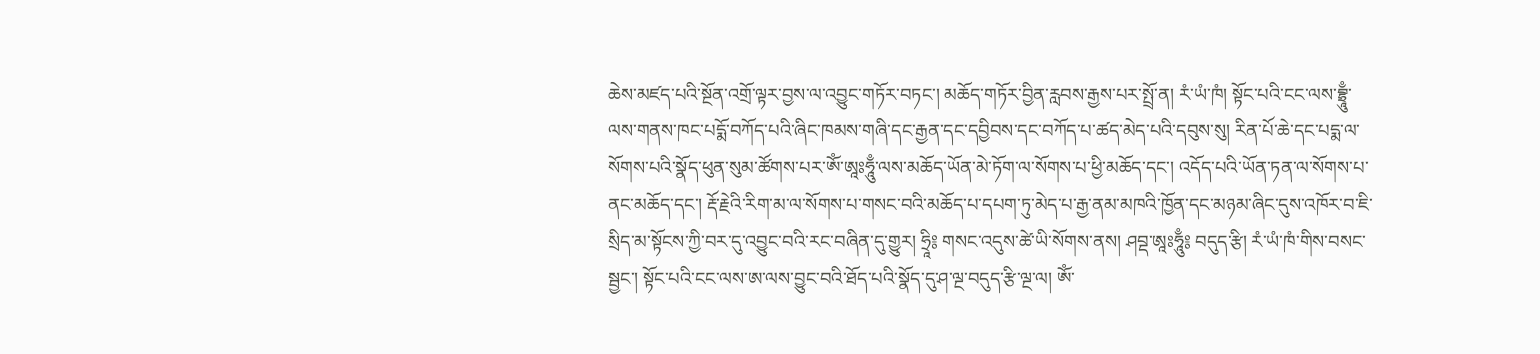ཆེས་མཛད་པའི་སྔོན་འགྲོ་ལྟར་བྱས་ལ་འབྱུང་གཏོར་བཏང་། མཆོད་གཏོར་བྱིན་རླབས་རྒྱས་པར་སྤྲོ་ན། རཾ་ཡཾ་ཁཾ། སྟོང་པའི་ངང་ལས་བྷྲཱུྃ་ལས་གནས་ཁང་པདྨོ་བཀོད་པའི་ཞིང་ཁམས་གཞི་དང་རྒྱན་དང་དབྱིབས་དང་བཀོད་པ་ཚད་མེད་པའི་དབུས་སུ། རིན་པོ་ཆེ་དང་པདྨ་ལ་སོགས་པའི་སྣོད་ཕུན་སུམ་ཚོགས་པར་ཨོཾ་ཨཱཿཧཱུྃ་ལས་མཆོད་ཡོན་མེ་ཏོག་ལ་སོགས་པ་ཕྱི་མཆོད་དང་། འདོད་པའི་ཡོན་ཏན་ལ་སོགས་པ་ནང་མཆོད་དང་། རྡོ་རྗེའི་རིག་མ་ལ་སོགས་པ་གསང་བའི་མཆོད་པ་དཔག་ཏུ་མེད་པ་རྒྱ་ནམ་མཁའི་ཁྱོན་དང་མཉམ་ཞིང་དུས་འཁོར་བ་ཇི་སྲིད་མ་སྟོངས་ཀྱི་བར་དུ་འབྱུང་བའི་རང་བཞིན་དུ་གྱུར། ཧྲཱི༔ གསང་འདུས་ཚེ་ཡི་སོགས་ནས། ཤབྡ་ཨཱཿཧཱུྃ༔ བདུད་རྩི། རཾ་ཡཾ་ཁཾ་གིས་བསང་སྦྱང་། སྟོང་པའི་ངང་ལས་ཨ་ལས་བྱུང་བའི་ཐོད་པའི་སྣོད་དུ་ཤ་ལྔ་བདུད་རྩི་ལྔ་ལ། ཨོཾ་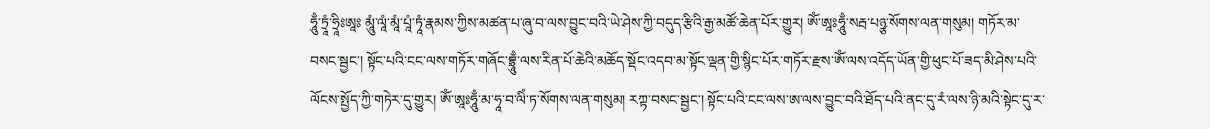ཧཱུྃ་ཏྲཱཾ་ཧྲཱིཿཨཱཿ མཱུཾ་ལཱཾ་མཱཾ་པཱཾ་ཏཱཾ་རྣམས་ཀྱིས་མཚན་པ་ཞུ་བ་ལས་བྱུང་བའི་ཡེ་ཤེས་ཀྱི་བདུད་རྩིའི་རྒྱ་མཚོ་ཆེན་པོར་གྱུར། ཨོཾ་ཨཱཿཧཱུྃ་སརྦ་པཉྩ་སོགས་ལན་གསུམ། གཏོར་མ་བསང་སྦྱང་། སྟོང་པའི་ངང་ལས་གཏོར་གཞོང་བྷྲཱུྃ་ལས་རིན་པོ་ཆེའི་མཆོད་སྡོང་འདབ་མ་སྟོང་ལྡན་གྱི་སྙིང་པོར་གཏོར་རྫས་ཨོཾ་ལས་འདོད་ཡོན་གྱི་ཕུང་པོ་ཟད་མི་ཤེས་པའི་ལོངས་སྤྱོད་ཀྱི་གཏེར་དུ་གྱུར། ཨོཾ་ཨཱཿཧཱུྃ་མ་ཧཱ་བ་ལིཾ་ཏ་སོགས་ལན་གསུམ། རཀྟ་བསང་སྦྱང་། སྟོང་པའི་ངང་ལས་ཨ་ལས་བྱུང་བའི་ཐོད་པའི་ནང་དུ་རཾ་ལས་ཉི་མའི་སྟེང་དུ་ར་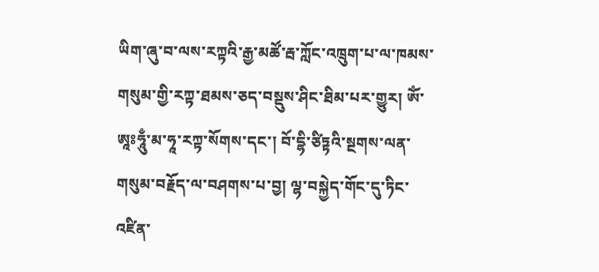ཡིག་ཞུ་བ་ལས་རཀྟའི་རྒྱ་མཚོ་རྦ་ཀློང་འཁྲུག་པ་ལ་ཁམས་གསུམ་གྱི་རཀྟ་ཐམས་ཅད་བསྡུས་ཤིང་ཐིམ་པར་གྱུར། ཨོཾ་ཨཱཿཧཱུྃ་མ་ཧཱ་རཀྟ་སོགས་དང་། བོ་དྷི་ཙིཏྟའི་སྔགས་ལན་གསུམ་བརྗོད་ལ་བཤགས་པ་བྱ། ལྷ་བསྐྱེད་གོང་དུ་ཏིང་འཛིན་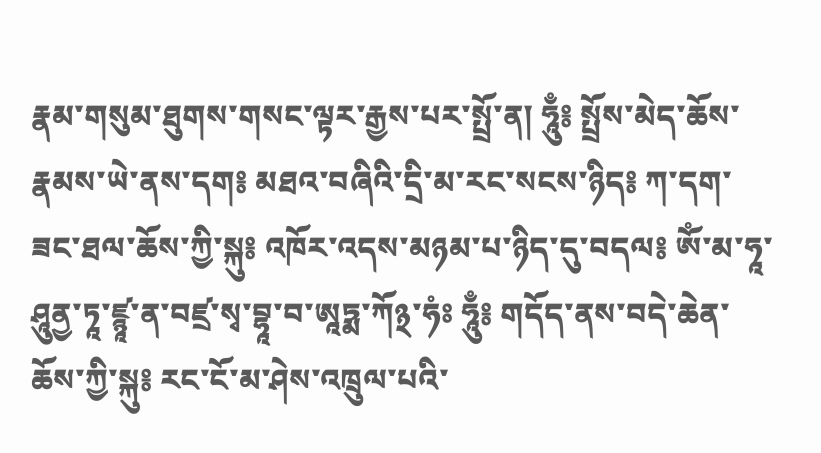རྣམ་གསུམ་ཐུགས་གསང་ལྟར་རྒྱས་པར་སྤྲོ་ན། ཧཱུྃ༔ སྤྲོས་མེད་ཆོས་རྣམས་ཡེ་ནས་དག༔ མཐའ་བཞིའི་དྲི་མ་རང་སངས་ཉིད༔ ཀ་དག་ཟང་ཐལ་ཆོས་ཀྱི་སྐུ༔ འཁོར་འདས་མཉམ་པ་ཉིད་དུ་བདལ༔ ཨོཾ་མ་ཧཱ་ཤཱུནྱ་ཏཱ་ཛྙཱ་ན་བཛྲ་སྭ་བྷཱ་བ་ཨཱཏྨ་ཀོ྅་ཧཾཿ ཧཱུྃ༔ གདོད་ནས་བདེ་ཆེན་ཆོས་ཀྱི་སྐུ༔ རང་ངོ་མ་ཤེས་འཁྲུལ་པའི་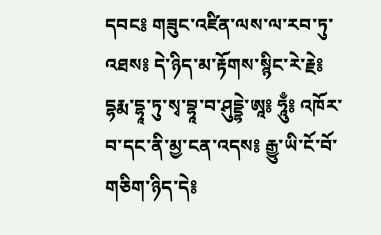དབང༔ གཟུང་འཛིན་ལས་ལ་རབ་ཏུ་འཐས༔ དེ་ཉིད་མ་རྟོགས་སྙིང་རེ་རྗེ༔ དྷརྨ་དྷཱ་ཏུ་སྭ་བྷཱ་བ་ཤུདྡྷེ་ཨཱ༔ ཧཱུྃ༔ འཁོར་བ་དང་ནི་མྱ་ངན་འདས༔ རྒྱུ་ཡི་ངོ་བོ་གཅིག་ཉིད་དེ༔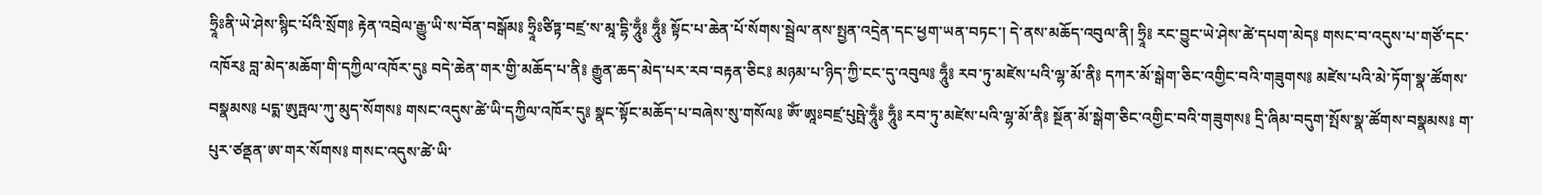ཧྲཱིཿནི་ཡེ་ཤེས་སྙིང་པོའི་སྲོག༔ རྟེན་འབྲེལ་རྒྱུ་ཡི་ས་བོན་བསྒོམ༔ ཧྲཱིཿཙིཏྟ་བཛྲ་ས་མཱ་དྷི་ཧཱུྃ༔ ཧཱུྃ༔ སྟོང་པ་ཆེན་པོ་སོགས་སྦྲེལ་ནས་སྤྱན་འདྲེན་དང་ཕྱག་ཡན་བཏང་། དེ་ནས་མཆོད་འབུལ་ནི། ཧྲཱི༔ རང་བྱུང་ཡེ་ཤེས་ཚེ་དཔག་མེད༔ གསང་བ་འདུས་པ་གཙོ་དང་འཁོར༔ བླ་མེད་མཆོག་གི་དཀྱིལ་འཁོར་དུ༔ བདེ་ཆེན་གར་གྱི་མཆོད་པ་ནི༔ རྒྱུན་ཆད་མེད་པར་རབ་བརྟན་ཅིང༔ མཉམ་པ་ཉིད་ཀྱི་ངང་དུ་འབུལ༔ ཧཱུྃ༔ རབ་ཏུ་མཛེས་པའི་ལྷ་མོ་ནི༔ དཀར་མོ་སྒེག་ཅིང་འགྱིང་བའི་གཟུགས༔ མཛེས་པའི་མེ་ཏོག་སྣ་ཚོགས་བསྣམས༔ པདྨ་ཨུཏྤལ་ཀུ་མུད་སོགས༔ གསང་འདུས་ཚེ་ཡི་དཀྱིལ་འཁོར་དུ༔ སྣང་སྟོང་མཆོད་པ་བཞེས་སུ་གསོལ༔ ཨོཾ་ཨཱཿབཛྲ་པུཥྤེ་ཧཱུྃ༔ ཧཱུྃ༔ རབ་ཏུ་མཛེས་པའི་ལྷ་མོ་ནི༔ སྔོན་མོ་སྒེག་ཅིང་འགྱིང་བའི་གཟུགས༔ དྲི་ཞིམ་བདུག་སྤོས་སྣ་ཚོགས་བསྣམས༔ ག་པུར་ཙནྡན་ཨ་གར་སོགས༔ གསང་འདུས་ཚེ་ཡི་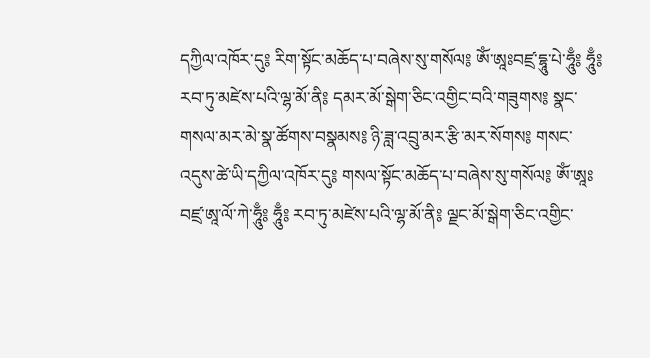དཀྱིལ་འཁོར་དུ༔ རིག་སྟོང་མཆོད་པ་བཞེས་སུ་གསོལ༔ ཨོཾ་ཨཱཿབཛྲ་དྷཱུ་པེ་ཧཱུྃ༔ ཧཱུྃ༔ རབ་ཏུ་མཛེས་པའི་ལྷ་མོ་ནི༔ དམར་མོ་སྒེག་ཅིང་འགྱིང་བའི་གཟུགས༔ སྣང་གསལ་མར་མེ་སྣ་ཚོགས་བསྣམས༔ ཉི་ཟླ་འབྲུ་མར་རྩི་མར་སོགས༔ གསང་འདུས་ཚེ་ཡི་དཀྱིལ་འཁོར་དུ༔ གསལ་སྟོང་མཆོད་པ་བཞེས་སུ་གསོལ༔ ཨོཾ་ཨཱཿབཛྲ་ཨཱ་ལོ་ཀེ་ཧཱུྃ༔ ཧཱུྃ༔ རབ་ཏུ་མཛེས་པའི་ལྷ་མོ་ནི༔ ལྗང་མོ་སྒེག་ཅིང་འགྱིང་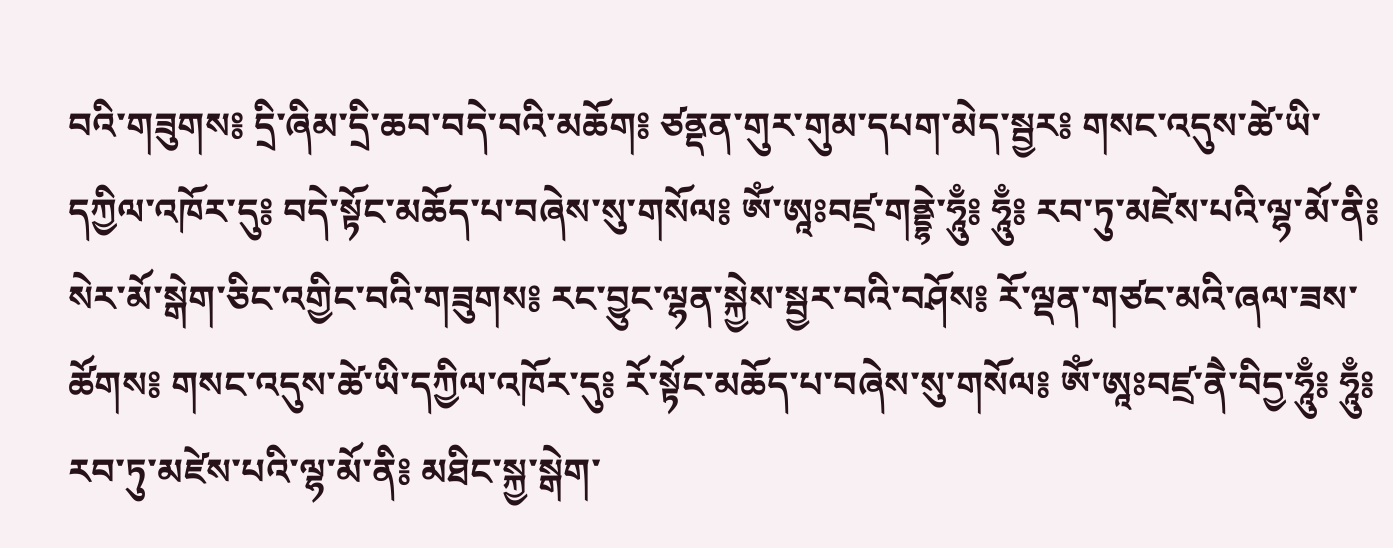བའི་གཟུགས༔ དྲི་ཞིམ་དྲི་ཆབ་བདེ་བའི་མཆོག༔ ཙནྡན་གུར་གུམ་དཔག་མེད་སྦྱར༔ གསང་འདུས་ཚེ་ཡི་དཀྱིལ་འཁོར་དུ༔ བདེ་སྟོང་མཆོད་པ་བཞེས་སུ་གསོལ༔ ཨོཾ་ཨཱཿབཛྲ་གནྡྷེ་ཧཱུྃ༔ ཧཱུྃ༔ རབ་ཏུ་མཛེས་པའི་ལྷ་མོ་ནི༔ སེར་མོ་སྒེག་ཅིང་འགྱིང་བའི་གཟུགས༔ རང་བྱུང་ལྷན་སྐྱེས་སྦྱར་བའི་བཤོས༔ རོ་ལྡན་གཙང་མའི་ཞལ་ཟས་ཚོགས༔ གསང་འདུས་ཚེ་ཡི་དཀྱིལ་འཁོར་དུ༔ རོ་སྟོང་མཆོད་པ་བཞེས་སུ་གསོལ༔ ཨོཾ་ཨཱཿབཛྲ་ནཻ་བིདྱ་ཧཱུྃ༔ ཧཱུྃ༔ རབ་ཏུ་མཛེས་པའི་ལྷ་མོ་ནི༔ མཐིང་སྐྱ་སྒེག་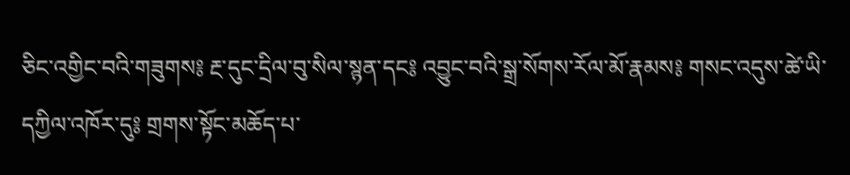ཅིང་འགྱིང་བའི་གཟུགས༔ རྔ་དུང་དྲིལ་བུ་སིལ་སྙན་དང༔ འབྱུང་བའི་སྒྲ་སོགས་རོལ་མོ་རྣམས༔ གསང་འདུས་ཚེ་ཡི་དཀྱིལ་འཁོར་དུ༔ གྲགས་སྟོང་མཆོད་པ་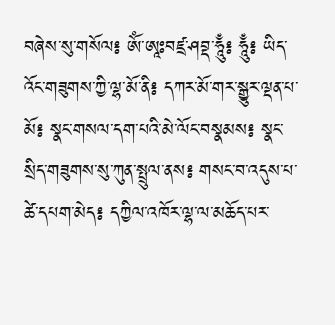བཞེས་སུ་གསོལ༔ ཨོཾ་ཨཱཿབཛྲ་ཤབྡ་ཧཱུྃ༔ ཧཱུྃ༔ ཡིད་འོང་གཟུགས་ཀྱི་ལྷ་མོ་ནི༔ དཀར་མོ་གར་སྒྱུར་ལྡན་པ་མོ༔ སྣང་གསལ་དག་པའི་མེ་ལོང་བསྣམས༔ སྣང་སྲིད་གཟུགས་སུ་ཀུན་སྤྲུལ་ནས༔ གསང་བ་འདུས་པ་ཚེ་དཔག་མེད༔ དཀྱིལ་འཁོར་ལྷ་ལ་མཆོད་པར་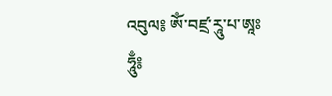འབུལ༔ ཨོཾ་བཛྲ་རཱུ་པ་ཨཱཿཧཱུྃ༔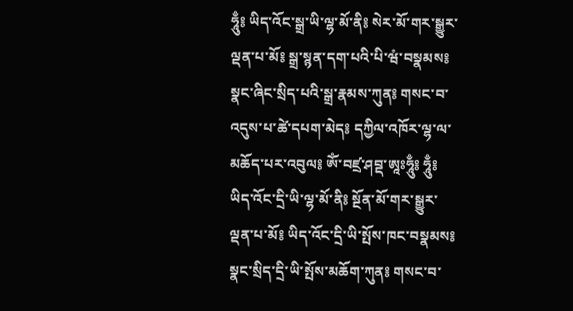ཧཱུྃ༔ ཡིད་འོང་སྒྲ་ཡི་ལྷ་མོ་ནི༔ སེར་མོ་གར་སྒྱུར་ལྡན་པ་མོ༔ སྒྲ་སྙན་དག་པའི་པི་ཝཾ་བསྣམས༔ སྣང་ཞིང་སྲིད་པའི་སྒྲ་རྣམས་ཀུན༔ གསང་བ་འདུས་པ་ཚེ་དཔག་མེད༔ དཀྱིལ་འཁོར་ལྷ་ལ་མཆོད་པར་འབུལ༔ ཨོཾ་བཛྲ་ཤབྡ་ཨཱཿཧཱུྃ༔ ཧཱུྃ༔ ཡིད་འོང་དྲི་ཡི་ལྷ་མོ་ནི༔ སྔོན་མོ་གར་སྒྱུར་ལྡན་པ་མོ༔ ཡིད་འོང་དྲི་ཡི་སྤོས་ཁང་བསྣམས༔ སྣང་སྲིད་དྲི་ཡི་སྤོས་མཆོག་ཀུན༔ གསང་བ་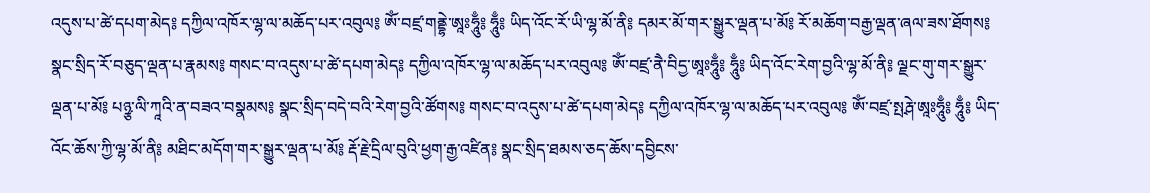འདུས་པ་ཚེ་དཔག་མེད༔ དཀྱིལ་འཁོར་ལྷ་ལ་མཆོད་པར་འབུལ༔ ཨོཾ་བཛྲ་གནྡྷེ་ཨཱཿཧཱུྃ༔ ཧཱུྃ༔ ཡིད་འོང་རོ་ཡི་ལྷ་མོ་ནི༔ དམར་མོ་གར་སྒྱུར་ལྡན་པ་མོ༔ རོ་མཆོག་བརྒྱ་ལྡན་ཞལ་ཟས་ཐོགས༔ སྣང་སྲིད་རོ་བཅུད་ལྡན་པ་རྣམས༔ གསང་བ་འདུས་པ་ཚེ་དཔག་མེད༔ དཀྱིལ་འཁོར་ལྷ་ལ་མཆོད་པར་འབུལ༔ ཨོཾ་བཛྲ་ནཻ་བིདྱ་ཨཱཿཧཱུྃ༔ ཧཱུྃ༔ ཡིད་འོང་རེག་བྱའི་ལྷ་མོ་ནི༔ ལྗང་གུ་གར་སྒྱུར་ལྡན་པ་མོ༔ པཉྩ་ལི་ཀཱའི་ན་བཟའ་བསྣམས༔ སྣང་སྲིད་བདེ་བའི་རེག་བྱའི་ཚོགས༔ གསང་བ་འདུས་པ་ཚེ་དཔག་མེད༔ དཀྱིལ་འཁོར་ལྷ་ལ་མཆོད་པར་འབུལ༔ ཨོཾ་བཛྲ་སྤརྴེ་ཨཱཿཧཱུྃ༔ ཧཱུྃ༔ ཡིད་འོང་ཆོས་ཀྱི་ལྷ་མོ་ནི༔ མཐིང་མདོག་གར་སྒྱུར་ལྡན་པ་མོ༔ རྡོ་རྗེ་དྲིལ་བུའི་ཕྱག་རྒྱ་འཛིན༔ སྣང་སྲིད་ཐམས་ཅད་ཆོས་དབྱིངས་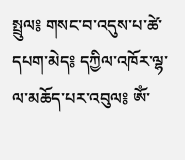སྤྲུལ༔ གསང་བ་འདུས་པ་ཚེ་དཔག་མེད༔ དཀྱིལ་འཁོར་ལྷ་ལ་མཆོད་པར་འབུལ༔ ཨོཾ་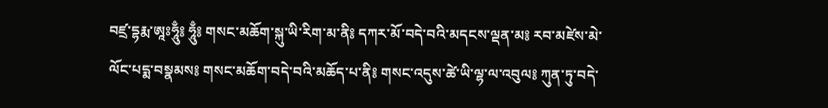བཛྲ་དྷརྨ་ཨཱཿཧཱུྃ༔ ཧཱུྃ༔ གསང་མཆོག་སྐུ་ཡི་རིག་མ་ནི༔ དཀར་མོ་བདེ་བའི་མདངས་ལྡན་མ༔ རབ་མཛེས་མེ་ལོང་པདྨ་བསྣམས༔ གསང་མཆོག་བདེ་བའི་མཆོད་པ་ནི༔ གསང་འདུས་ཚེ་ཡི་ལྷ་ལ་འབུལ༔ ཀུན་ཏུ་བདེ་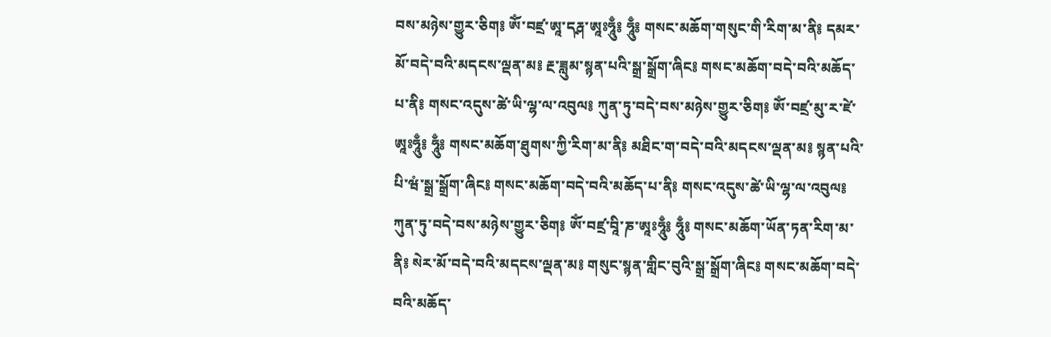བས་མཉེས་གྱུར་ཅིག༔ ཨོཾ་བཛྲ་ཨཱ་དརྴ་ཨཱཿཧཱུྃ༔ ཧཱུྃ༔ གསང་མཆོག་གསུང་གི་རིག་མ་ནི༔ དམར་མོ་བདེ་བའི་མདངས་ལྡན་མ༔ རྔ་ཟླུམ་སྙན་པའི་སྒྲ་སྒྲོག་ཞིང༔ གསང་མཆོག་བདེ་བའི་མཆོད་པ་ནི༔ གསང་འདུས་ཚེ་ཡི་ལྷ་ལ་འབུལ༔ ཀུན་ཏུ་བདེ་བས་མཉེས་གྱུར་ཅིག༔ ཨོཾ་བཛྲ་མུ་ར་ཛེ་ཨཱཿཧཱུྃ༔ ཧཱུྃ༔ གསང་མཆོག་ཐུགས་ཀྱི་རིག་མ་ནི༔ མཐིང་ག་བདེ་བའི་མདངས་ལྡན་མ༔ སྙན་པའི་པི་ཝཾ་སྒྲ་སྒྲོག་ཞིང༔ གསང་མཆོག་བདེ་བའི་མཆོད་པ་ནི༔ གསང་འདུས་ཚེ་ཡི་ལྷ་ལ་འབུལ༔ ཀུན་ཏུ་བདེ་བས་མཉེས་གྱུར་ཅིག༔ ཨོཾ་བཛྲ་བཱི་ཎ་ཨཱཿཧཱུྃ༔ ཧཱུྃ༔ གསང་མཆོག་ཡོན་ཏན་རིག་མ་ནི༔ སེར་མོ་བདེ་བའི་མདངས་ལྡན་མ༔ གསུང་སྙན་གླིང་བུའི་སྒྲ་སྒྲོག་ཞིང༔ གསང་མཆོག་བདེ་བའི་མཆོད་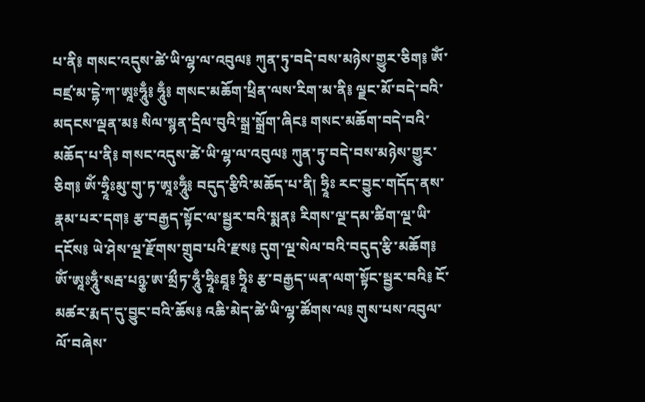པ་ནི༔ གསང་འདུས་ཚེ་ཡི་ལྷ་ལ་འབུལ༔ ཀུན་ཏུ་བདེ་བས་མཉེས་གྱུར་ཅིག༔ ཨོཾ་བཛྲ་མ་དྷེ་ཀ་ཨཱཿཧཱུྃ༔ ཧཱུྃ༔ གསང་མཆོག་ཕྲིན་ལས་རིག་མ་ནི༔ ལྗང་མོ་བདེ་བའི་མདངས་ལྡན་མ༔ སིལ་སྙན་དྲིལ་བུའི་སྒྲ་སྒྲོག་ཞིང༔ གསང་མཆོག་བདེ་བའི་མཆོད་པ་ནི༔ གསང་འདུས་ཚེ་ཡི་ལྷ་ལ་འབུལ༔ ཀུན་ཏུ་བདེ་བས་མཉེས་གྱུར་ཅིག༔ ཨོཾ་ཧྲཱིཿམུ་གུ་ཏ་ཨཱཿཧཱུྃ༔ བདུད་རྩིའི་མཆོད་པ་ནི། ཧྲཱིཿ རང་བྱུང་གདོད་ནས་རྣམ་པར་དག༔ རྩ་བརྒྱད་སྟོང་ལ་སྦྱར་བའི་སྨན༔ རིགས་ལྔ་དམ་ཚིག་ལྔ་ཡི་དངོས༔ ཡེ་ཤེས་ལྔ་རྫོགས་གྲུབ་པའི་རྫས༔ དུག་ལྔ་སེལ་བའི་བདུད་རྩི་མཆོག༔ ཨོཾ་ཨཱཿཧཱུྃ་སརྦ་པཉྩ་ཨ་མྲྀཏ་ཧཱུྃ་ཧྲཱིཿཐཱ༔ ཧྲཱིཿ རྩ་བརྒྱད་ཡན་ལག་སྟོང་སྦྱར་བའི༔ ངོ་མཚར་རྨད་དུ་བྱུང་བའི་ཆོས༔ འཆི་མེད་ཚེ་ཡི་ལྷ་ཚོགས་ལ༔ གུས་པས་འབུལ་ལོ་བཞེས་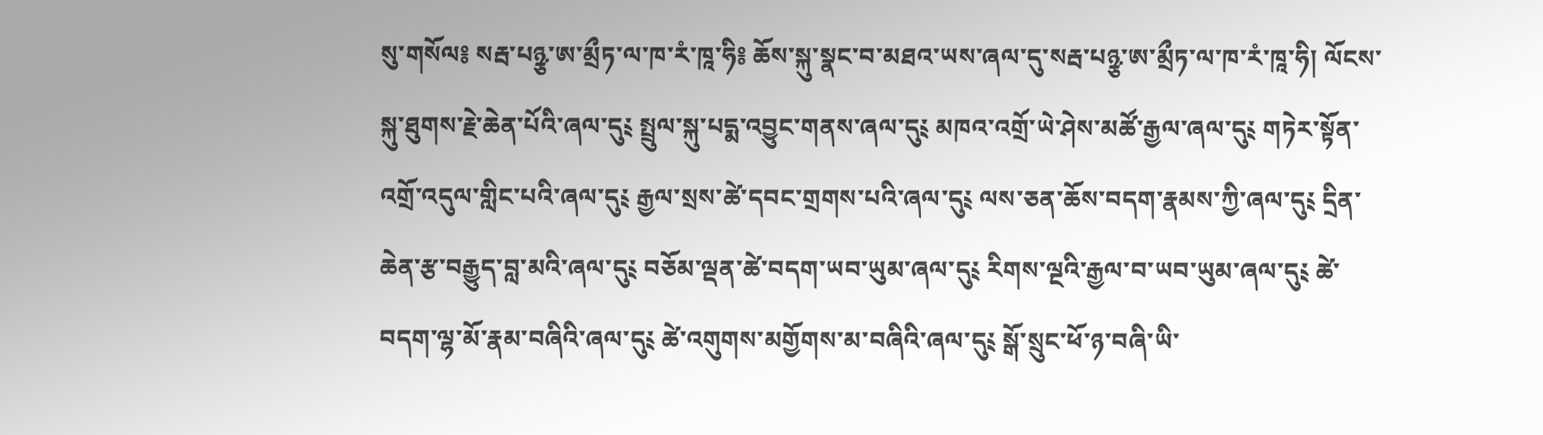སུ་གསོལ༔ སརྦ་པཉྩ་ཨ་མྲྀཏ་ལ་ཁ་རཾ་ཁཱ་ཧི༔ ཆོས་སྐུ་སྣང་བ་མཐའ་ཡས་ཞལ་དུ་སརྦ་པཉྩ་ཨ་མྲྀཏ་ལ་ཁ་རཾ་ཁཱ་ཧི། ལོངས་སྐུ་ཐུགས་རྗེ་ཆེན་པོའི་ཞལ་དུ༴ སྤྲུལ་སྐུ་པདྨ་འབྱུང་གནས་ཞལ་དུ༴ མཁའ་འགྲོ་ཡེ་ཤེས་མཚོ་རྒྱལ་ཞལ་དུ༴ གཏེར་སྟོན་འགྲོ་འདུལ་གླིང་པའི་ཞལ་དུ༴ རྒྱལ་སྲས་ཚེ་དབང་གྲགས་པའི་ཞལ་དུ༴ ལས་ཅན་ཆོས་བདག་རྣམས་ཀྱི་ཞལ་དུ༴ དྲིན་ཆེན་རྩ་བརྒྱུད་བླ་མའི་ཞལ་དུ༴ བཅོམ་ལྡན་ཚེ་བདག་ཡབ་ཡུམ་ཞལ་དུ༴ རིགས་ལྔའི་རྒྱལ་བ་ཡབ་ཡུམ་ཞལ་དུ༴ ཚེ་བདག་ལྷ་མོ་རྣམ་བཞིའི་ཞལ་དུ༴ ཚེ་འགུགས་མགྱོགས་མ་བཞིའི་ཞལ་དུ༴ སྒོ་སྲུང་ཕོ་ཉ་བཞི་ཡི་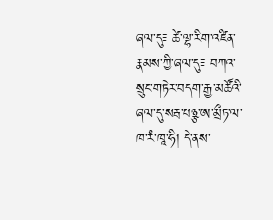ཞལ་དུ༴ ཚེ་ལྷ་རིག་འཛིན་རྣམས་ཀྱི་ཞལ་དུ༴ བཀའ་སྲུང་གཏེར་བདག་རྒྱ་མཚོའི་ཞལ་དུ་སརྦ་པཉྩ་ཨ་མྲྀཏ་ལ་ཁ་རཾ་ཁཱ་ཧི། དེ་ནས་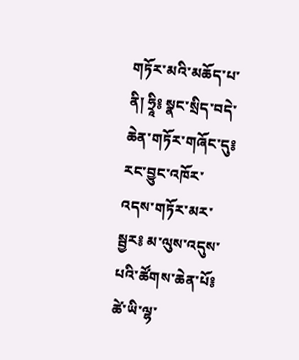གཏོར་མའི་མཆོད་པ་ནི། ཧྲཱི༔ སྣང་སྲིད་བདེ་ཆེན་གཏོར་གཞོང་དུ༔ རང་བྱུང་འཁོར་འདས་གཏོར་མར་སྦྱར༔ མ་ལུས་འདུས་པའི་ཚོགས་ཆེན་པོ༔ ཚེ་ཡི་ལྷ་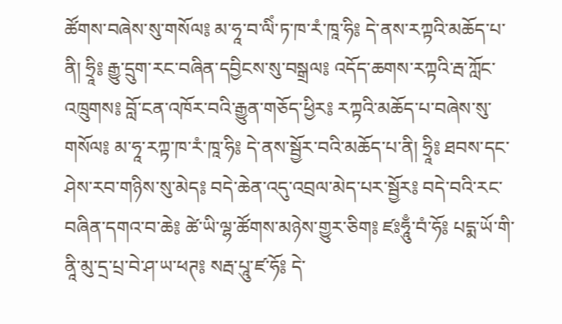ཚོགས་བཞེས་སུ་གསོལ༔ མ་ཧཱ་བ་ལིཾ་ཏ་ཁ་རཾ་ཁཱ་ཧི༔ དེ་ནས་རཀྟའི་མཆོད་པ་ནི། ཧྲཱི༔ རྒྱུ་དྲུག་རང་བཞིན་དབྱིངས་སུ་བསྒྲལ༔ འདོད་ཆགས་རཀྟའི་རྦ་ཀློང་འཁྲུགས༔ བློ་ངན་འཁོར་བའི་རྒྱུན་གཅོད་ཕྱིར༔ རཀྟའི་མཆོད་པ་བཞེས་སུ་གསོལ༔ མ་ཧཱ་རཀྟ་ཁ་རཾ་ཁཱ་ཧི༔ དེ་ནས་སྦྱོར་བའི་མཆོད་པ་ནི། ཧྲཱི༔ ཐབས་དང་ཤེས་རབ་གཉིས་སུ་མེད༔ བདེ་ཆེན་འདུ་འབྲལ་མེད་པར་སྦྱོར༔ བདེ་བའི་རང་བཞིན་དགའ་བ་ཆེ༔ ཚེ་ཡི་ལྷ་ཚོགས་མཉེས་གྱུར་ཅིག༔ ཛཿཧཱུྃ་བཾ་ཧོ༔ པདྨ་ཡོ་གི་ནཱི་མུ་དྲ་པྲ་བེ་ཤ་ཡ་ཕཊ༔ སརྦ་པཱུ་ཛ་ཧོ༔ དེ་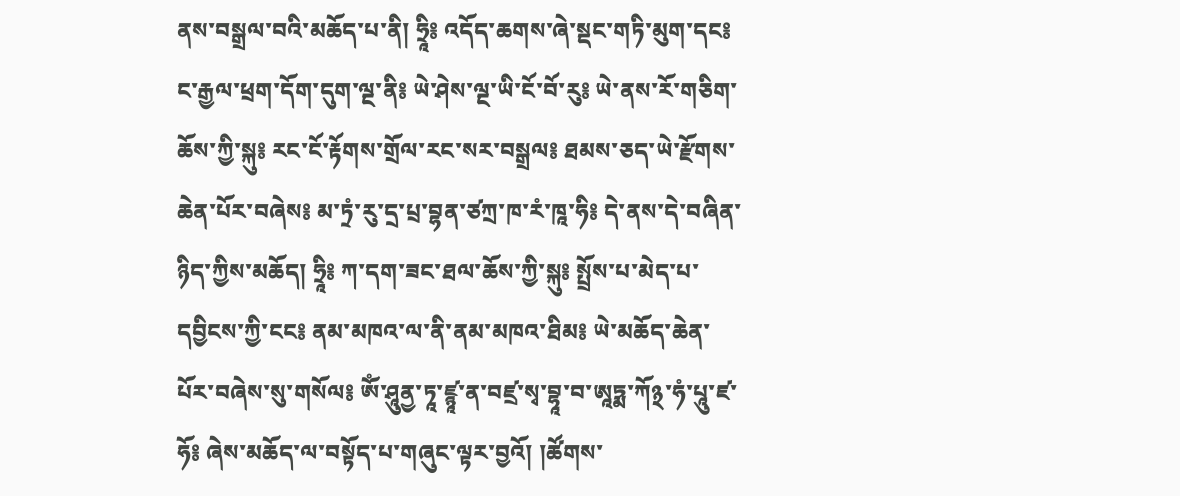ནས་བསྒྲལ་བའི་མཆོད་པ་ནི། ཧྲཱི༔ འདོད་ཆགས་ཞེ་སྡང་གཏི་མུག་དང༔ ང་རྒྱལ་ཕྲག་དོག་དུག་ལྔ་ནི༔ ཡེ་ཤེས་ལྔ་ཡི་ངོ་བོ་རུ༔ ཡེ་ནས་རོ་གཅིག་ཆོས་ཀྱི་སྐུ༔ རང་ངོ་རྟོགས་གྲོལ་རང་སར་བསྒྲལ༔ ཐམས་ཅད་ཡེ་རྫོགས་ཆེན་པོར་བཞེས༔ མ་ཏྲཾ་རུ་དྲ་པྲ་བྷན་ཙཀྲ་ཁ་རཾ་ཁཱ་ཧི༔ དེ་ནས་དེ་བཞིན་ཉིད་ཀྱིས་མཆོད། ཧྲཱི༔ ཀ་དག་ཟང་ཐལ་ཆོས་ཀྱི་སྐུ༔ སྤྲོས་པ་མེད་པ་དབྱིངས་ཀྱི་ངང༔ ནམ་མཁའ་ལ་ནི་ནམ་མཁའ་ཐིམ༔ ཡེ་མཆོད་ཆེན་པོར་བཞེས་སུ་གསོལ༔ ཨོཾ་ཤཱུནྱ་ཏཱ་ཛྙཱ་ན་བཛྲ་སྭ་བྷཱ་བ་ཨཱཏྨ་ཀོ྅་ཧཾ་པཱུ་ཛ་ཧོ༔ ཞེས་མཆོད་ལ་བསྟོད་པ་གཞུང་ལྟར་བྱའོ། །ཚོགས་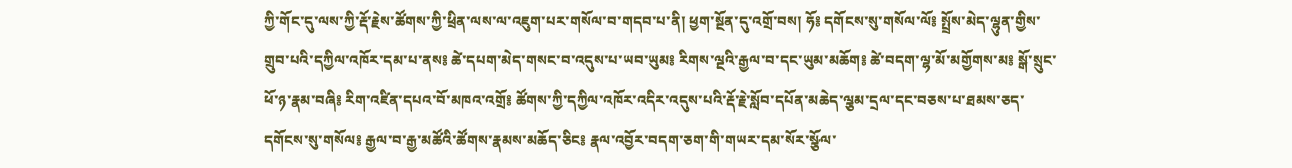ཀྱི་གོང་དུ་ལས་ཀྱི་རྡོ་རྗེས་ཚོགས་ཀྱི་ཕྲིན་ལས་ལ་འཇུག་པར་གསོལ་བ་གདབ་པ་ནི། ཕྱག་སྔོན་དུ་འགྲོ་བས། ཧོ༔ དགོངས་སུ་གསོལ་ལོ༔ སྤྲོས་མེད་ལྷུན་གྱིས་གྲུབ་པའི་དཀྱིལ་འཁོར་དམ་པ་ནས༔ ཚེ་དཔག་མེད་གསང་བ་འདུས་པ་ཡབ་ཡུམ༔ རིགས་ལྔའི་རྒྱལ་བ་དང་ཡུམ་མཆོག༔ ཚེ་བདག་ལྷ་མོ་མགྱོགས་མ༔ སྒོ་སྲུང་ཕོ་ཉ་རྣམ་བཞི༔ རིག་འཛིན་དཔའ་བོ་མཁའ་འགྲོ༔ ཚོགས་ཀྱི་དཀྱིལ་འཁོར་འདིར་འདུས་པའི་རྡོ་རྗེ་སློབ་དཔོན་མཆེད་ལྕམ་དྲལ་དང་བཅས་པ་ཐམས་ཅད་དགོངས་སུ་གསོལ༔ རྒྱལ་བ་རྒྱ་མཚོའི་ཚོགས་རྣམས་མཆོད་ཅིང༔ རྣལ་འབྱོར་བདག་ཅག་གི་གཡར་དམ་སོར་སྩོལ་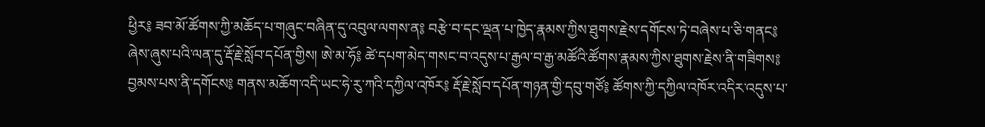ཕྱིར༔ ཟབ་མོ་ཚོགས་ཀྱི་མཆོད་པ་གཞུང་བཞིན་དུ་འབུལ་ལགས་ན༔ བརྩེ་བ་དང་ལྡན་པ་ཁྱེད་རྣམས་ཀྱིས་ཐུགས་རྗེས་དགོངས་ཏེ་བཞེས་པ་ཅི་གནང༔ ཞེས་ཞུས་པའི་ལན་དུ་རྡོ་རྗེ་སློབ་དཔོན་གྱིས། ཨེ་མ་ཧོ༔ ཚེ་དཔག་མེད་གསང་བ་འདུས་པ་རྒྱལ་བ་རྒྱ་མཚོའི་ཚོགས་རྣམས་ཀྱིས་ཐུགས་རྗེས་ནི་གཟིགས༔ བྱམས་པས་ནི་དགོངས༔ གནས་མཆོག་འདི་ཡང་ཧེ་རུ་ཀའི་དཀྱིལ་འཁོར༔ རྡོ་རྗེ་སློབ་དཔོན་གཉན་གྱི་དབུ་གཙོ༔ ཚོགས་ཀྱི་དཀྱིལ་འཁོར་འདིར་འདུས་པ་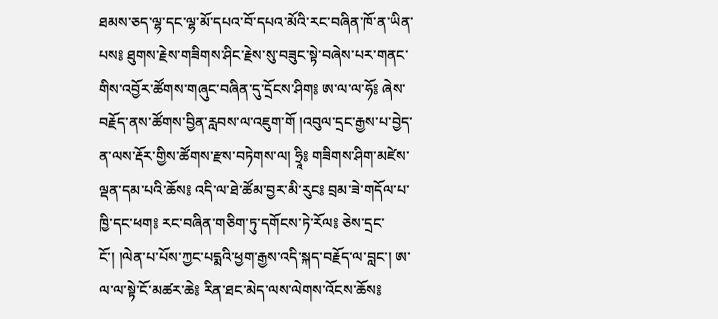ཐམས་ཅད་ལྷ་དང་ལྷ་མོ་དཔའ་བོ་དཔའ་མོའི་རང་བཞིན་ཁོ་ན་ཡིན་པས༔ ཐུགས་རྗེས་གཟིགས་ཤིང་རྗེས་སུ་བཟུང་སྟེ་བཞེས་པར་གནང་གིས་འབྱོར་ཚོགས་གཞུང་བཞིན་དུ་དྲོངས་ཤིག༔ ཨ་ལ་ལ་ཧོ༔ ཞེས་བརྗོད་ནས་ཚོགས་བྱིན་རླབས་ལ་འཇུག་གོ །འབུལ་དྲང་རྒྱས་པ་བྱེད་ན་ལས་རྡོར་གྱིས་ཚོགས་རྫས་བཏེགས་ལ། ཧྲཱི༔ གཟིགས་ཤིག་མཛེས་ལྡན་དམ་པའི་ཆོས༔ འདི་ལ་ཐེ་ཚོམ་བྱར་མི་རུང༔ བྲམ་ཟེ་གདོལ་པ་ཁྱི་དང་ཕག༔ རང་བཞིན་གཅིག་ཏུ་དགོངས་ཏེ་རོལ༔ ཅེས་དྲང་ངོ་། །ལེན་པ་པོས་ཀྱང་པདྨའི་ཕྱག་རྒྱས་འདི་སྐད་བརྗོད་ལ་བླང་། ཨ་ལ་ལ་སྟེ་ངོ་མཚར་ཆེ༔ རིན་ཐང་མེད་ལས་ལེགས་འོངས་ཆོས༔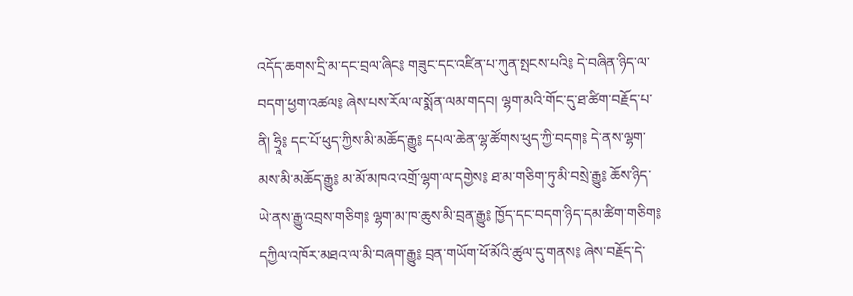འདོད་ཆགས་དྲི་མ་དང་བྲལ་ཞིང༔ གཟུང་དང་འཛིན་པ་ཀུན་སྤངས་པའི༔ དེ་བཞིན་ཉིད་ལ་བདག་ཕྱག་འཚལ༔ ཞེས་པས་རོལ་ལ་སྨོན་ལམ་གདབ། ལྷག་མའི་གོང་དུ་ཐ་ཚིག་བརྗོད་པ་ནི། ཧྲཱི༔ དང་པོ་ཕུད་ཀྱིས་མི་མཆོད་རྒྱུ༔ དཔལ་ཆེན་ལྷ་ཚོགས་ཕུད་ཀྱི་བདག༔ དེ་ནས་ལྷག་མས་མི་མཆོད་རྒྱུ༔ མ་མོ་མཁའ་འགྲོ་ལྷག་ལ་དགྱེས༔ ཐ་མ་གཅིག་ཏུ་མི་བསྲེ་རྒྱུ༔ ཆོས་ཉིད་ཡེ་ནས་རྒྱུ་འབྲས་གཅིག༔ ལྷག་མ་ཁ་ཆུས་མི་བྲན་རྒྱུ༔ ཁྱོད་དང་བདག་ཉིད་དམ་ཚིག་གཅིག༔ དཀྱིལ་འཁོར་མཐའ་ལ་མི་བཞག་རྒྱུ༔ བྲན་གཡོག་ཕོ་མོའི་ཚུལ་དུ་གནས༔ ཞེས་བརྗོད་དེ་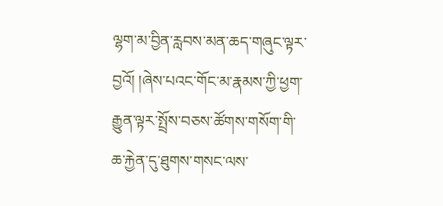ལྷག་མ་བྱིན་རླབས་མན་ཆད་གཞུང་ལྟར་བྱའོ། །ཞེས་པའང་གོང་མ་རྣམས་ཀྱི་ཕྱག་རྒྱུན་ལྟར་སྤྲོས་བཅས་ཚོགས་གསོག་གི་ཆ་རྐྱེན་དུ་ཐུགས་གསང་ལས་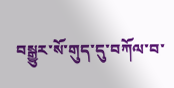བསྒྱུར་སོ་གུད་དུ་བཀོལ་བ་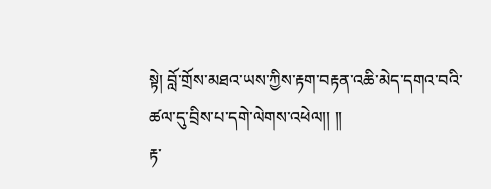སྟེ། བློ་གྲོས་མཐའ་ཡས་ཀྱིས་རྟག་བརྟན་འཆི་མེད་དགའ་བའི་ཚལ་དུ་བྲིས་པ་དགེ་ལེགས་འཕེལ།། །།
རྟ་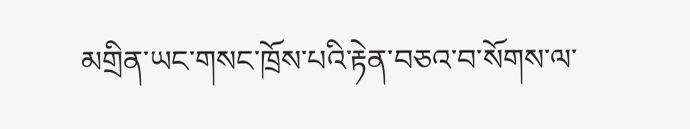མགྲིན་ཡང་གསང་ཁྲོས་པའི་རྟེན་བཅའ་བ་སོགས་ལ་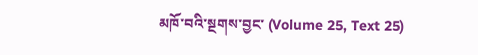མཁོ་བའི་སྔགས་བྱང་ (Volume 25, Text 25)